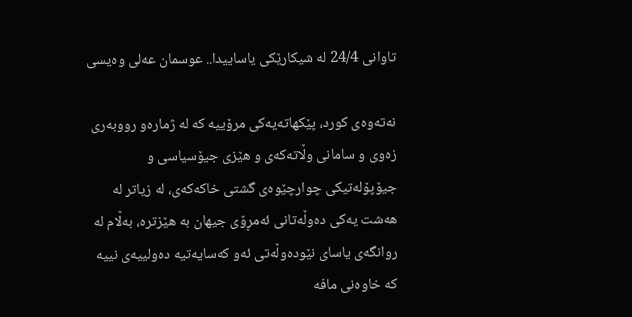تاوانی 24/4 له‌ شیكارێكی یاساییدا.. عوسمان عه‌لی وه‌یسی

نه‌ته‌وه‌ی كورد، پێكهاته‌یه‌كی مرۆییه‌ كه‌ له‌ ژماره‌و رووبه‌ری زه‌وی و سامانی وڵاته‌كه‌ی و هێزی جیۆسیاسی و جیۆپۆله‌تیكی چوارچێوه‌ی گشتی خاكه‌كه‌ی، له‌ زیاتر له‌ هه‌شت یه‌كی ده‌وڵه‌تانی ئه‌مڕۆی جیهان به‌ هێزتره‌، به‌ڵام له‌ روانگه‌ی یاسای نێوده‌وڵه‌تی ئه‌و كه‌سایه‌تیه‌ ده‌ولییه‌ی نییه‌ كه‌ خاوه‌نی مافه‌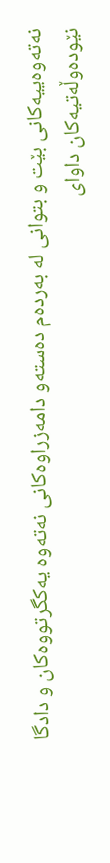نه‌ته‌وه‌ییه‌كانی بێت و بتوانی له‌ به‌رده‌م ده‌سته‌و دامه‌زراوه‌كانی نه‌ته‌وه‌ یه‌كگرتووه‌كان و دادگا نێوده‌وڵه‌تیه‌كان داوای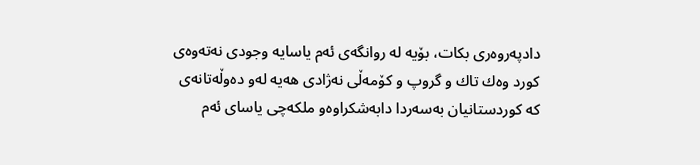دادپه‌روه‌ری بكات، بۆیه‌ له‌ روانگه‌ی ئه‌م یاسایه‌ وجودی نه‌ته‌وه‌ی كورد وه‌ك تاك و گروپ و كۆمه‌ڵی نه‌ژادی هه‌یه‌ له‌و ده‌وڵه‌تانه‌ی كه‌ كوردستانیان به‌سه‌ردا دابه‌شكراوه‌و ملكه‌چی یاسای ئه‌م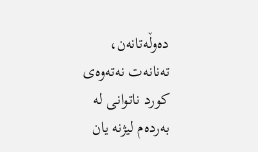ده‌وڵه‌تانه‌ن، ته‌نانه‌ت نه‌ته‌وه‌ی كورد ناتوانی له‌ به‌رده‌م لیژنه‌ یان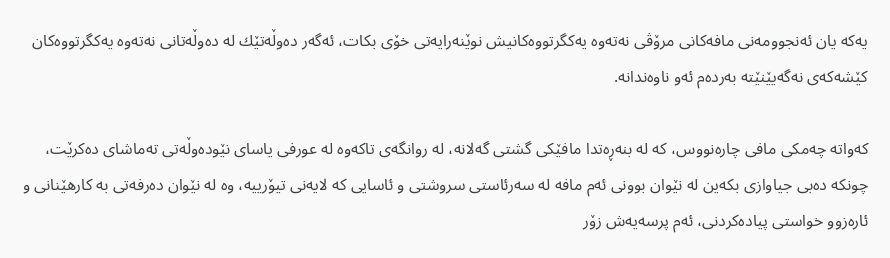یه‌كه‌ یان ئه‌نجوومه‌نی مافه‌كانی مرۆڤی نه‌ته‌وه‌ یه‌كگرتووه‌كانیش نوێنه‌رایه‌تی خۆی بكات، ئه‌گه‌ر ده‌وڵه‌تێك له‌ ده‌وڵه‌تانی نه‌ته‌وه‌ یه‌كگرتووه‌كان كێشه‌كه‌ی نه‌گه‌یێنێته‌ به‌رده‌م ئه‌و ناوه‌ندانه‌.

كه‌واته‌ چه‌مكی مافی چاره‌نووس، كه‌ له‌ بنه‌ڕه‌تدا مافێكی گشتی گه‌لانه‌، له‌ روانگه‌ی تاكه‌وه‌ له‌ عورفی یاسای نێوده‌وڵه‌تی ته‌ماشای ده‌كرێت، چونكه‌ ده‌بی جیاوازی بكه‌ین له‌ نێوان بوونی ئه‌م مافه‌ له‌ سه‌رئاستی سروشتی و ئاسایی كه‌ لایه‌نی تیۆرییه‌، وه‌ له‌ نێوان ده‌رفه‌تی به‌ كارهێنانی و ئاره‌زوو خواستی پیاده‌كردنی، ئه‌م پرسه‌یه‌ش زۆر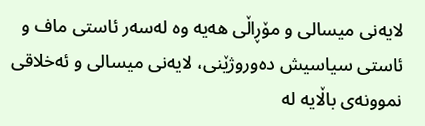لایه‌نی میسالی و مۆڕاڵی هه‌یه‌ وه‌ له‌سه‌ر ئاستی ماف و ئاستی سیاسیش ده‌وروژێنی، لایه‌نی میسالی و ئه‌خلاقی نموونه‌ی باڵایه‌ له‌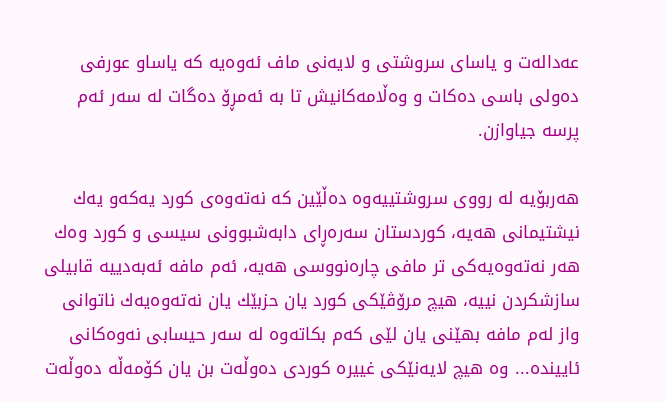عه‌داله‌ت و یاسای سروشتی و لایه‌نی ماف ئه‌وه‌یه‌ كه‌ یاساو عورفی ده‌ولی باسی ده‌كات و وه‌ڵامه‌كانیش تا به‌ ئه‌مڕۆ ده‌گات له‌ سه‌ر ئه‌م پرسه‌ جیاوازن.

هه‌ربۆیه‌ له‌ رووی سروشتییه‌وه‌ ده‌ڵێین كه‌ نه‌ته‌وه‌ی كورد یه‌كه‌و یه‌ك نیشتیمانی هه‌یه‌، كوردستان سه‌ره‌ڕای دابه‌شبوونی سیسی و كورد وه‌ك هه‌ر نه‌ته‌وه‌یه‌كی تر مافی چاره‌نووسی هه‌یه‌، ئه‌م مافه‌ ئه‌به‌دییه‌ قابیلی سازشكردن نییه‌، هیچ مرۆڤێكی كورد یان حزبێك یان نه‌ته‌وه‌یه‌ك ناتوانی واز له‌م مافه‌ بهێنی یان لێی كه‌م بكاته‌وه‌ له‌ سه‌ر حیسابی نه‌وه‌كانی ئایینده‌... وه‌ هیچ لایه‌نێكی غییره‌ كوردی ده‌وڵه‌ت بن یان كۆمه‌ڵه‌ ده‌وڵه‌ت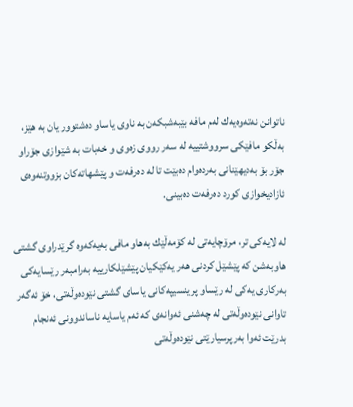ناتوانن نه‌ته‌وه‌یه‌ك له‌م مافه‌ بێبه‌شبكه‌ن به‌ ناوی یاساو ده‌شتوور یان به‌ هێز، به‌ڵكو مافێكی سرووشتییه‌ له‌ سه‌ر رووی زه‌وی و خه‌بات به‌ شێوازی جۆراو جۆر بۆ به‌دیهێنانی به‌رده‌وام ده‌بێت تا له‌ ده‌رفه‌ت و پێشهاته‌كان بزووتنه‌وه‌ی ئازادیخوازی كورد ده‌رفه‌ت ده‌بینی.

له‌ لایه‌كی تر، مرۆچایه‌تی له‌ كۆمه‌ڵێك به‌هاو مافی به‌یه‌كه‌وه‌ گرێدراوی گشتی هاوبه‌شن كه‌ پێشێل كردنی هه‌ر یه‌كێكیان پێشێلكارییه‌ به‌رامبه‌ر رێسایه‌كی به‌ركاری یه‌كی له‌ رێساو پرینسیپه‌كانی یاسای گشتی نێوده‌وڵه‌تی، خۆ ئه‌گه‌ر تاوانی نێوده‌وڵه‌تی له‌ چه‌شنی ئه‌وانه‌ی كه‌ ئه‌م یاسایه‌ ناساندوونی ئه‌نجام بدرێت ئه‌وا به‌رپرسیارێتی نێوده‌وڵه‌تی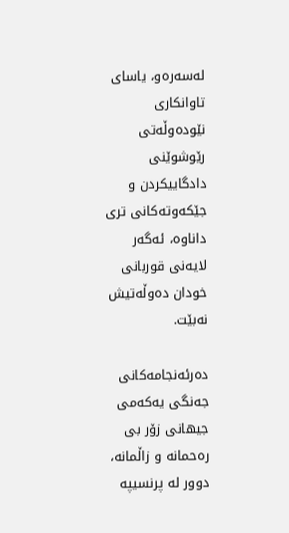له‌سه‌ره‌و، یاسای تاوانكاری نێوده‌وڵه‌تی رێوشوێنی دادگاییكردن و جێكه‌وته‌كانی تری داناوه‌، ئه‌گه‌ر لایه‌نی قوربانی خودان ده‌وڵه‌تیش نه‌بێت.

ده‌رئه‌نجامه‌كانی جه‌نگی یه‌كه‌می جیهانی زۆر بی ره‌حمانه‌ و زاڵمانه‌، دوور له‌ پرنسیپه‌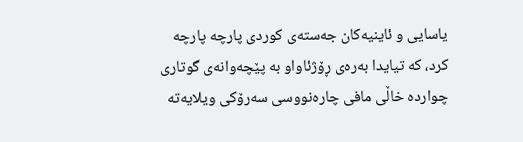یاسایی و ئاینیه‌كان جه‌سته‌ی كوردی پارچه‌ پارچه‌ كرد، كه‌ تیایدا به‌ره‌ی ڕۆژئاواو به‌ پێچه‌وانه‌ی گوتاری چوارده‌ خاڵی مافی چاره‌نووسی سه‌رۆكی ویلایه‌ته‌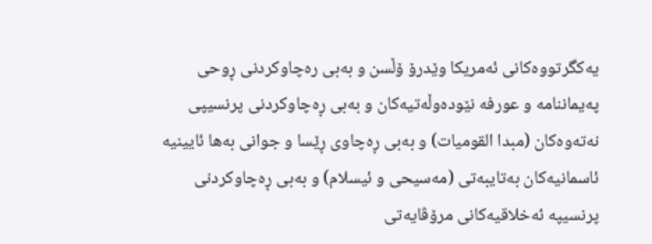یه‌كگرتووه‌كانی ئه‌مریكا وێدرۆ ۆڵسن و به‌بی ره‌چاوكردنی ڕوحی په‌یماننامه‌ و عورفه‌ نێوده‌وڵه‌تیه‌كان و به‌بی ڕه‌چاوكردنی پرنسیپی نه‌ته‌وه‌كان (مبدا القومیات) و به‌بی ڕه‌چاوی ڕێسا و جوانی به‌ها ئایینیه‌ ئاسمانیه‌كان به‌تایبه‌تی (مه‌سیحی و ئیسلام) و به‌بی ڕه‌چاوكردنی پرنسیپه‌ ئه‌خلاقیه‌كانی مرۆڤایه‌تی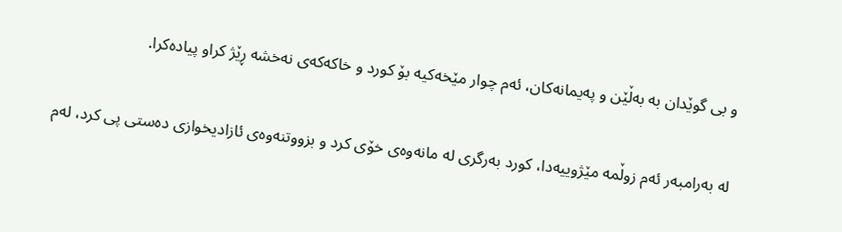و بی گوێدان به‌ به‌ڵێن و په‌یمانه‌كان، ئه‌م چوار مێخه‌كیه‌ بۆ كورد و خاكه‌كه‌ی نه‌خشه‌ ڕێژ كراو پیاده‌كرا.

له‌ به‌رامبه‌ر ئه‌م زوڵمه‌ مێژوییه‌دا، كورد به‌رگری له‌ مانه‌وه‌ی خۆی كرد و بزووتنه‌وه‌ی ئازادیخوازی ده‌ستی پی كرد، له‌م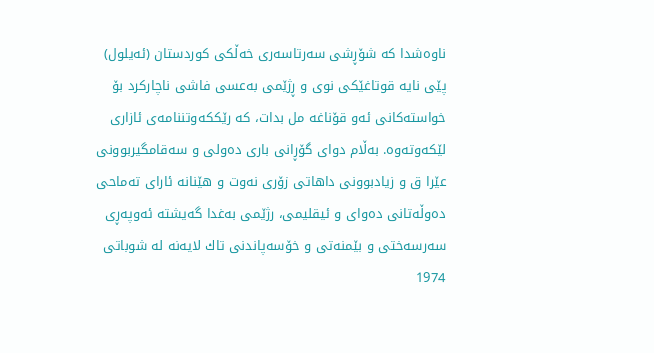ناوه‌شدا كه‌ شۆڕشی سه‌رتاسه‌ری خه‌ڵكی كوردستان (ئه‌یلول) پێی نایه‌ قوتاغێكی نوی و ڕژێمی به‌عسی فاشی ناچاركرد بۆ خواسته‌كانی ئه‌و قۆناغه‌ مل بدات، كه‌ رێككه‌وتننامه‌ی ئازاری لێكه‌وته‌وه‌. به‌ڵام دوای گۆڕانی باری ده‌ولی و سه‌قامگیربوونی عێرا ق و زیادبوونی داهاتی زۆری نه‌وت و هێنانه‌ ئارای ته‌ماحی ده‌وڵه‌تانی ده‌وای و ئیقلیمی، رژێمی به‌غدا گه‌یشته‌ ئه‌وپه‌ڕی سه‌رسه‌ختی و بێمنه‌تی و خۆسه‌پاندنی تاك لایه‌نه‌ له‌ شوباتی 1974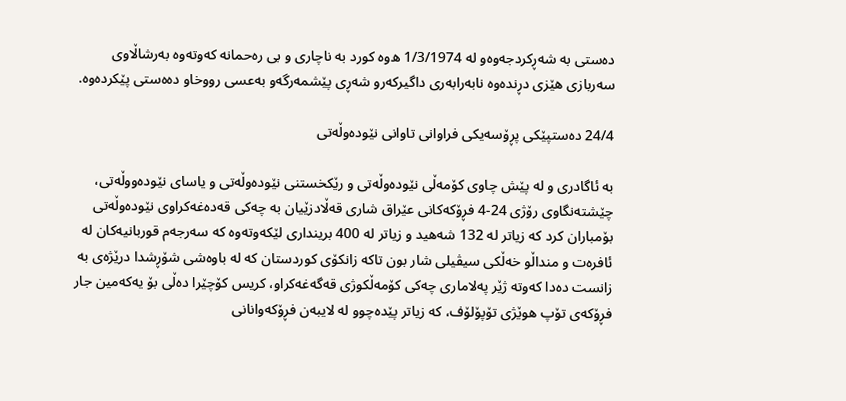ده‌ستی به‌ شه‌ڕكردجه‌وه‌و له‌ 1/3/1974 ه‌وه‌ كورد به‌ ناچاری و بی ره‌حمانه‌ كه‌وته‌وه‌ به‌رشاڵاوی سه‌ربازی هێزی دڕنده‌وه‌ نابه‌رابه‌ری داگیركه‌رو شه‌ڕی پێشمه‌رگه‌و به‌عسی رووخاو ده‌ه‌ستی پێكرده‌وه‌.

24/4 ده‌ستپێكی پڕۆسه‌یكی فراوانی تاوانی نێوده‌وڵه‌تی

به‌ ئاگادری و له‌ پێش چاوی كۆمه‌ڵی نێوده‌وڵه‌تی و رێكخستنی نێوده‌وڵه‌تی و یاسای نێوده‌ووڵه‌تی، چێشته‌نگاوی رۆژی 24-4 فڕۆكه‌كانی عێراق شاری قه‌ڵادزێیان به‌ چه‌كی قه‌ده‌غه‌كراوی نێوده‌وڵه‌تی بۆمباران كرد كه‌ زیاتر له‌ 132 شه‌هید و زیاتر له‌ 400 برینداری لێكه‌وته‌وه‌ كه‌ سه‌رجه‌م قوربانیه‌كان له‌ ئافره‌ت و منداڵو خه‌ڵكی سیڤیلی شار بون تاكه‌ زانكۆی كوردستان كه‌ له‌ باوه‌شی شۆڕشدا درێژه‌ی به‌ زانست ده‌دا كه‌وته‌ ژێر په‌لاماری چه‌كی كۆمه‌ڵكوژی قه‌گه‌غه‌كراو، كریس كۆچێرا ده‌ڵی بۆ یه‌كه‌مین جار فڕۆكه‌ی تۆپ هوێژی تۆپۆلۆف، كه‌ زیاتر پێده‌چوو له‌ لایبه‌ن فڕۆكه‌وانانی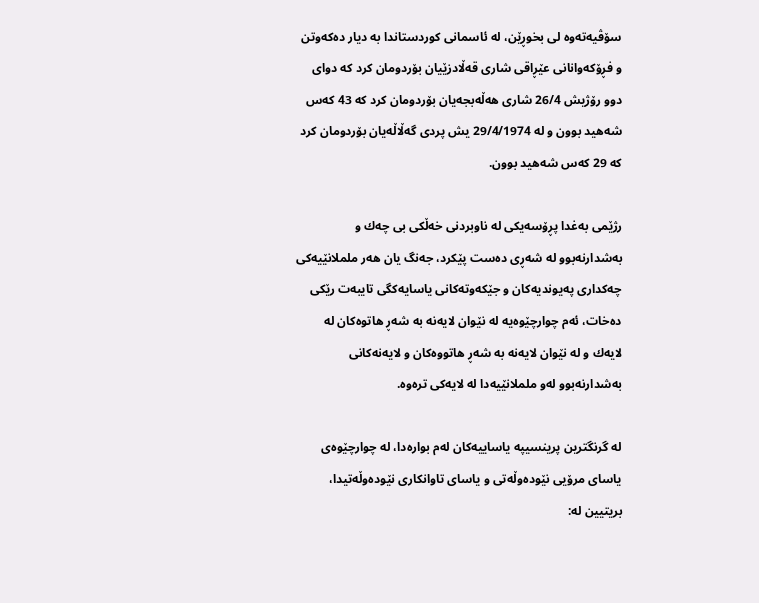سۆڤیه‌ته‌وه‌ لی بخوڕێن، له‌ ئاسمانی كوردستاندا به‌ دیار ده‌كه‌وتن و فڕۆكه‌وانانی عێڕاقی شاری قه‌ڵادزێیان بۆردومان كرد كه‌ دوای دوو رۆژیش 26/4 شاری هه‌ڵه‌بجه‌یان بۆردومان كرد كه‌ 43 كه‌س شه‌هید بوون و له‌ 29/4/1974 یش پردی گه‌ڵاڵه‌یان بۆردومان كرد كه‌ 29 كه‌س شه‌هید بوون.

رژێمی به‌غدا پڕۆسه‌یكی له‌ ناوبردنی خه‌ڵكی بی چه‌ك و به‌شدارنه‌بوو له‌ شه‌ڕی ده‌ست پێكرد، جه‌نگ یان هه‌ر ململانێیه‌كی چه‌كداری په‌یوندیه‌كان و جێكه‌وته‌كانی یاسایه‌كگی تایبه‌ت رێكی ده‌خات، ئه‌م چوارچێوه‌یه‌ له‌ نێوان لایه‌نه‌ به‌ شه‌ڕ هاتوه‌كان له‌ لایه‌ك و له‌ نێوان لایه‌نه‌ به‌ شه‌ڕ هاتووه‌كان و لایه‌نه‌كانی به‌شدارنه‌بوو له‌و ململانێیه‌دا له‌ لایه‌كی تره‌وه‌.

له‌ گرنگترین پرینسیپه‌ یاساییه‌كان له‌م بواره‌دا، له‌ چوارچێوه‌ی یاسای مرۆیی نێوده‌وڵه‌تی و یاسای تاوانكاری نێوده‌وڵه‌تیدا، بریتیین له‌: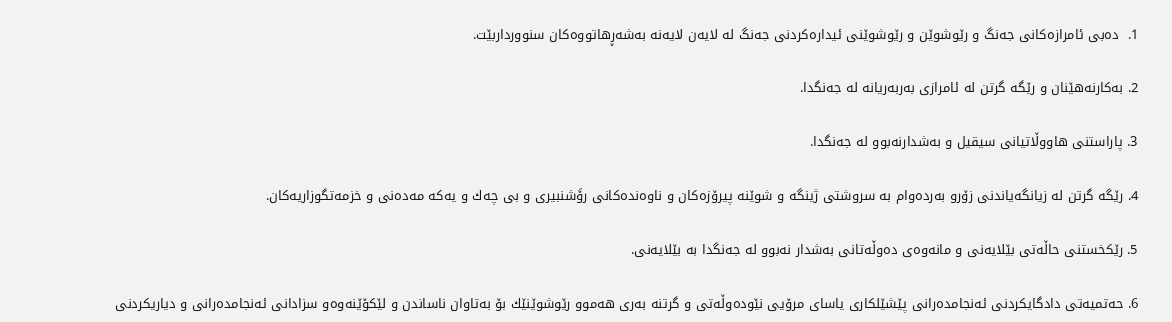1.  ده‌بی ئامرازه‌كانی جه‌نگ و رێوشوێن و رێوشوێنی ئیداره‌كردنی جه‌نگ له‌ لایه‌ن لایه‌نه‌ به‌شه‌ڕهاتووه‌كان سنوورداربێت.

2. به‌كارنه‌هێنان و رێگه‌ گرتن له‌ ئامرازی به‌ربه‌ریانه‌ له‌ جه‌نگدا.

3. پاراستنی هاووڵاتیانی سیقیل و به‌شدارنه‌بوو له‌ جه‌نگدا.

4. رێگه‌ گرتن له‌ زیانگه‌یاندنی زۆرو به‌رده‌وام به‌ سروشتی ژینگه‌ و شوێنه‌ پیرۆزه‌كان و ناوه‌نده‌كانی رۆَشنبیری و بی چه‌ك و یه‌كه‌ مه‌ده‌نی و خزمه‌تگوزاریه‌كان.

5. رێكخستنی حاڵه‌تی بێلایه‌نی و مانه‌وه‌ی ده‌وڵه‌تانی به‌شدار نه‌بوو له‌ جه‌نگدا به‌ بێلایه‌نی.

6. حه‌تمیه‌تی دادگایكردنی ئه‌نجامده‌رانی پێشێلكاری یاسای مرۆیی نێوده‌وڵه‌تی و گرتنه‌ به‌ری هه‌موو رێوشوێنێك بۆ به‌تاوان ناساندن و لێكۆێنه‌وه‌و سزادانی ئه‌نجامده‌رانی و دیاریكردنی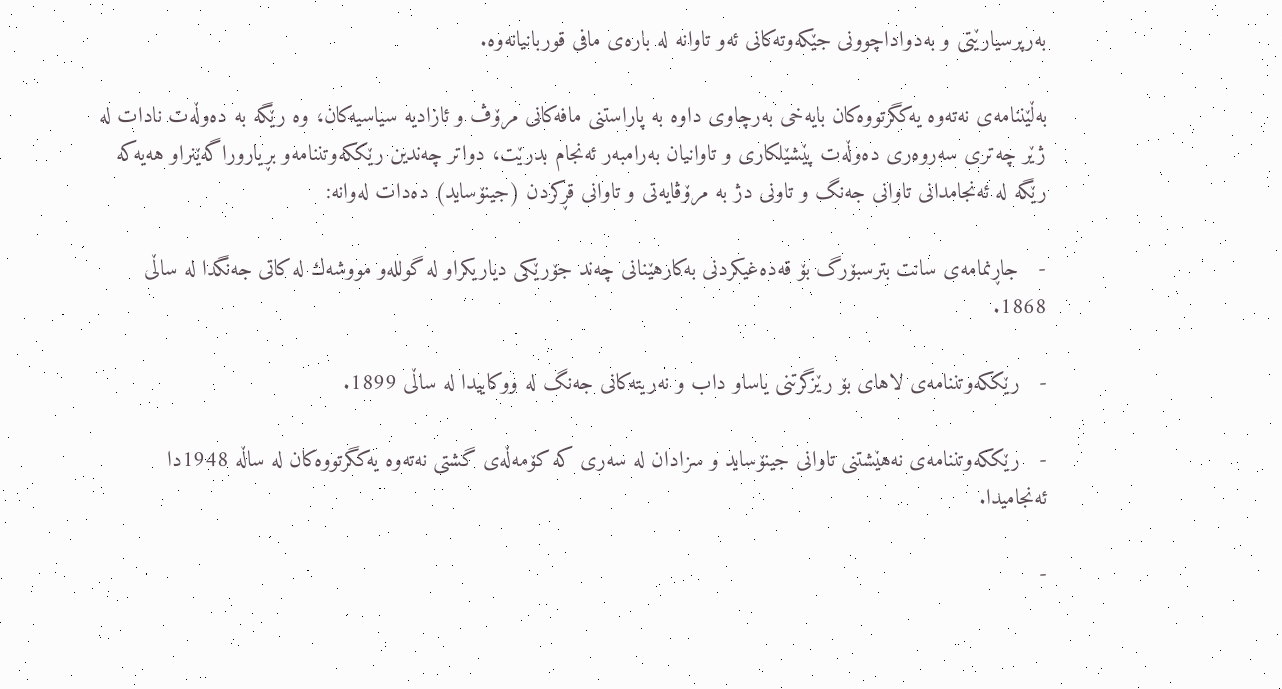به‌رپرسیارێتی و به‌دواداچوونی جێكه‌وته‌كانی ئه‌و تاوانه‌ له‌ باره‌ی مافی قوربانیانه‌وه‌.

به‌ڵێننامه‌ی نه‌ته‌وه‌ یه‌كگرتووه‌كان بایه‌خی به‌رچاوی داوه‌ به‌ پاراستنی مافه‌كانی مرۆڤ و ئازادیه‌ سیاسیه‌كان، وه‌ رێگه‌ به‌ ده‌وڵه‌ت نادات له‌ ژێر چه‌تری سه‌روه‌ری ده‌وڵه‌ت پێشێلكاری و تاوانیان به‌رامبه‌ر ئه‌نجام بدرێت، دواتر چه‌ندین رێككه‌وتننامه‌و بڕیاروراگه‌ێنراو هه‌یه‌كه‌ رێگه‌ له‌ ئه‌نجامدانی تاوانی جه‌نگ و تاونی دژ به‌ مرۆڤایه‌تی و تاوانی قڕكردن (جینۆساید) ده‌دات له‌وانه‌:

-   جاڕنمامه‌ی سانت بترسبۆرگ بۆ قه‌ده‌غیكردنی به‌كارهێنانی چه‌ند جۆرێكی دیاریكراو له‌ گولله‌و مووشه‌ك له‌ كاتی جه‌نگدا له‌ ساڵی 1868.

-   رێككه‌وتننامه‌ی لاهای بۆ رێزگرتنی یاساو داب و نه‌ریته‌كانی جه‌نگ له‌ ووكاییدا له‌ ساڵی 1899.

-   رێككه‌وتننامه‌ی نه‌هێشتنی تاوانی جینۆساید و سزادان له‌ سه‌ری كه‌ كۆمه‌ڵه‌ی گشتی نه‌ته‌وه‌ یه‌كگرتووه‌كان له‌ ساڵه‌ 1948دا ئه‌نجامیدا.

-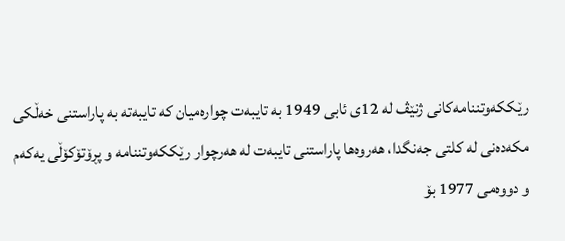رێككه‌وتننامه‌كانی ژنێڤ له‌ 12ی ئابی 1949 به‌ تایبه‌ت چواره‌میان كه‌ تایبه‌ته‌ به‌ پاراستنی خه‌ڵكی مكه‌ده‌نی له‌ كلتی جه‌نگدا، هه‌روه‌ها پاراستنی تایبه‌ت له‌ هه‌رچوار رێككه‌وتننامه‌ و پڕۆتۆكۆڵی یه‌كه‌م و دووه‌می 1977 بۆ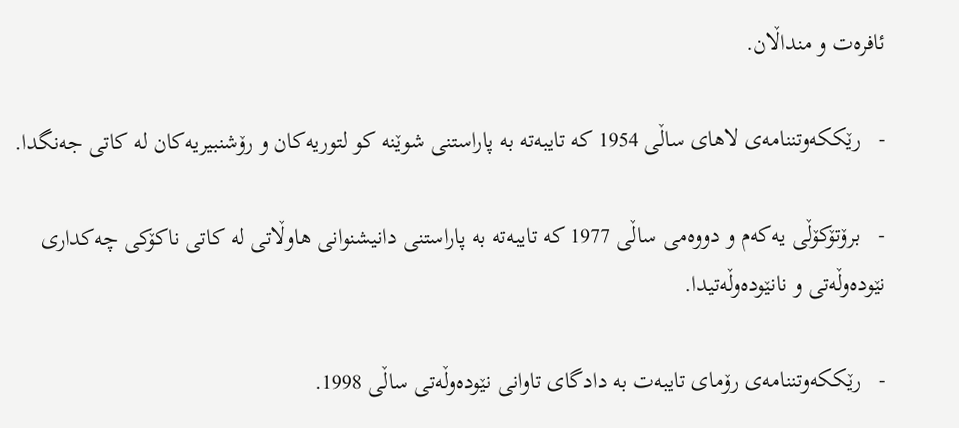ئافره‌ت و منداڵان.

-   رێككه‌وتننامه‌ی لاهای ساڵی 1954 كه‌ تایبه‌ته‌ به‌ پاراستنی شوێنه‌ كو لتوریه‌كان و رۆشنبیریه‌كان له‌ كاتی جه‌نگدا.

-   برۆتۆكۆڵی یه‌كه‌م و دووه‌می ساڵی 1977 كه‌ تایبه‌ته‌ به‌ پاراستنی دانیشنوانی هاوڵاتی له‌ كاتی ناكۆكی چه‌كداری نێوده‌وڵه‌تی و نانێوده‌وڵه‌تیدا.

-   رێككه‌وتننامه‌ی رۆمای تایبه‌ت به‌ دادگای تاوانی نێوده‌وڵه‌تی ساڵی 1998.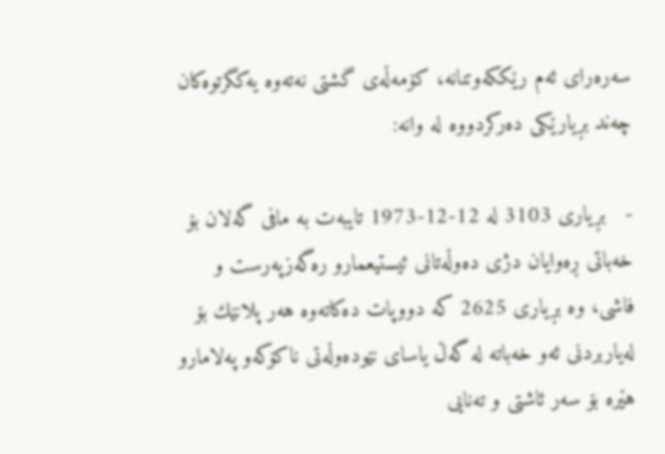سه‌ره‌رای ئه‌م رێككه‌وتنانه‌، كۆمه‌ڵه‌ی گشتی نه‌ته‌وه‌ یه‌كگرتوه‌كان چه‌ند بڕیارێكی ده‌ركردووه‌ له‌ وانه‌:

-   بڕیاری 3103 له‌ 12-12-1973 تایبه‌ت به‌ مافی گه‌لان بۆ خه‌باتی ڕه‌وایان دژی ده‌وڵه‌تانی ئیستیعمارو ره‌گه‌زپه‌رست و فاشی، وه‌ بڕیاری 2625 كه‌ دووپات ده‌كاته‌وه‌ هه‌ر پلانێك بۆ له‌یاربردنی ئه‌و خه‌باته‌ له‌ گه‌ڵ یاسای نێوده‌وڵه‌تی ناكۆكه‌و په‌لامارو هێره‌ بۆ سه‌ر ئاشتی و ته‌نایی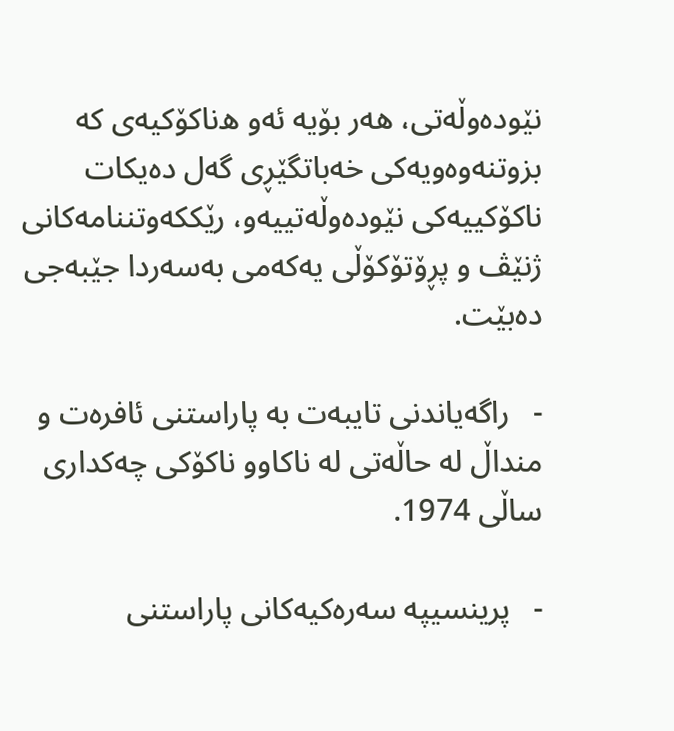نێوده‌وڵه‌تی، هه‌ر بۆیه‌ ئه‌و ه‌ناكۆكیه‌ی كه‌ بزوتنه‌وه‌ویه‌كی خه‌باتگێڕی گه‌ل ده‌یكات ناكۆكییه‌كی نێوده‌وڵه‌تییه‌و، رێككه‌وتننامه‌كانی ژنێڤ و پڕۆتۆكۆڵی یه‌كه‌می به‌سه‌ردا جێبه‌جی ده‌بێت.

-   راگه‌یاندنی تایبه‌ت به‌ پاراستنی ئافره‌ت و منداڵ له‌ حاڵه‌تی له‌ ناكاوو ناكۆكی چه‌كداری ساڵی 1974.

-   پرینسیپه‌ سه‌ره‌كیه‌كانی پاراستنی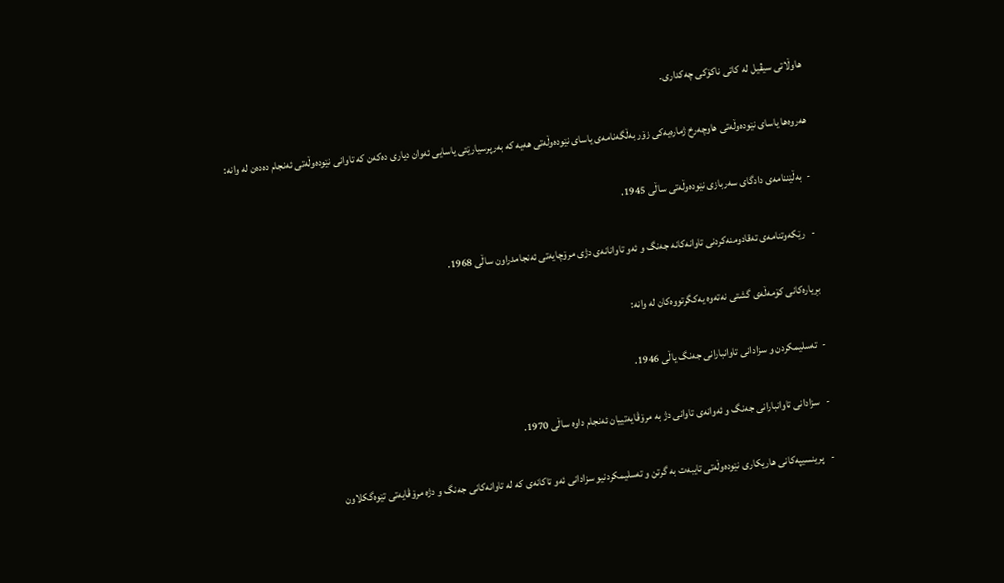هاوڵاتی سیڤیل له‌ كاتی ناكۆكی چه‌كداری.

هه‌روه‌ها یاسای نێوده‌وڵه‌تی هاوچه‌رخ ژماره‌یه‌كی زۆر به‌ڵگه‌نامه‌ی یاسای نێوده‌وڵه‌تی هه‌یه‌ كه‌ به‌رپرسیارێتی یاسایی ئه‌وان دیاری ده‌كه‌ن كه‌ تاوانی نێوده‌وڵه‌تی ئه‌نجام ده‌ده‌ن له‌ وانه‌:

-  به‌ڵێننامه‌ی دادگای سه‌ربازی نێوده‌وڵه‌تی ساڵی 1945.

-   رێكه‌وتنامه‌ی ته‌قادومنه‌كردنی تاوانه‌كانه‌ جه‌نگ و ئه‌و تاوانانه‌ی دژی مرۆچایه‌تی ئه‌نجامدراون ساڵی 1968.

بڕیاره‌كانی كۆمه‌ڵه‌ی گشتی نه‌ته‌وه‌ یه‌كگرتووه‌كان له‌ وانه‌:

-  ته‌سلیمكردن و سزادانی تاوانبارانی جه‌نگ یاڵی 1946.

-   سزادانی تاوانبارانی جه‌نگ و ئه‌وانه‌ی تاوانی دژ به‌ مرۆڤایه‌تییان ئه‌نجام داوه‌ ساڵی 1970.

-   پرینسیپه‌كانی هاریكاری نێوده‌وڵه‌تی تایبه‌ت به‌ گرتن و ته‌سلیمكردنیو سزادانی ئه‌و تاكانه‌ی كه‌ له‌ تاوانه‌كانی جه‌نگ و دژه‌ مرۆڤایه‌تی تێوه‌گكلاون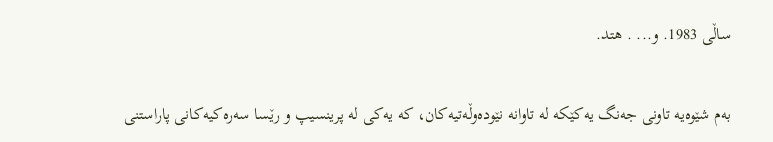ساڵی 1983. و... . هتد.

به‌م شێوه‌یه‌ تاونی جه‌نگ یه‌كێكه‌ له‌ تاوانه‌ نێوده‌وڵه‌تیه‌كان، كه‌ یه‌كی له‌ پرینسیپ و رێسا سه‌ره‌كیه‌كانی پاراستنی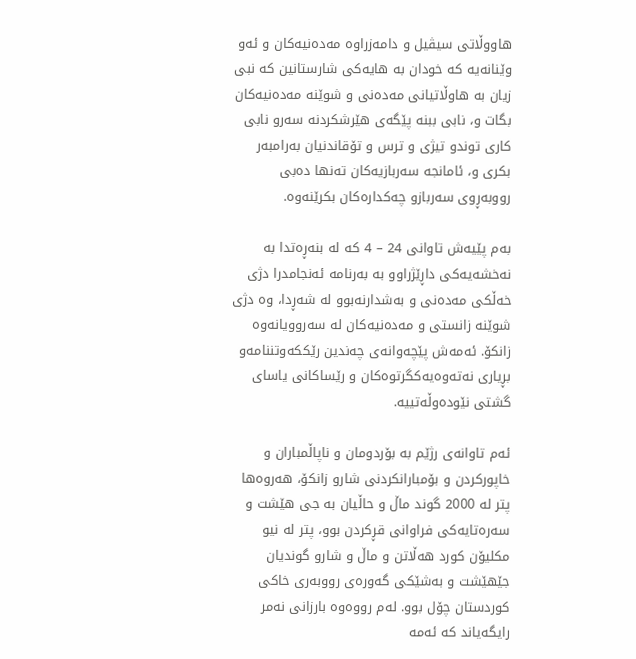هاووڵاتی سیڤیل و دامه‌زراوه‌ مه‌ده‌نیه‌كان و ئه‌و وێنانه‌یه‌ كه‌ خودان به‌ هایه‌كی شارستانین كه‌ نبی زیان به‌ هاوڵاتیانی مه‌ده‌نی و شوێنه‌ مه‌ده‌نیه‌كان بگات و، نابی ببنه‌ پێگه‌ی هێرشكردنه‌ سه‌رو نابی كاری توندو تیژی و ترس و تۆقاندنیان به‌رامبه‌ر بكری و، ئامانجه‌ سه‌ربازیه‌كان ته‌نها ده‌بی رووبه‌ڕوی سه‌ربازو چه‌كداره‌كان بكرێنه‌وه‌.

به‌م پێیه‌ش تاوانی 24 – 4 كه‌ له‌ بنه‌ڕه‌تدا به‌ نه‌خشه‌یه‌كی داڕێژراوو به‌ به‌رنامه‌ ئه‌نجامدرا دژی خه‌ڵكی مه‌ده‌نی و به‌شدارنه‌بوو له‌ شه‌ڕدا، وه‌ دژی شوێنه‌ زانستی و مه‌ده‌نیه‌كان له‌ سه‌روویانه‌وه‌ زانكۆ. ئه‌مه‌ش پێچه‌وانه‌ی چه‌ندین رێككه‌وتننامه‌و بڕیاری نه‌ته‌وه‌یه‌كگرتوه‌كان و رێساكانی یاسای گشتی نێوده‌وڵه‌تییه‌.

ئه‌م تاوانه‌ی رژێم به‌ بۆردومان و ناپاڵمباران و خاپوركردن و بۆمبارانكردنی شارو زانكۆ، هه‌روه‌ها پتر له‌ 2000 گوند ماڵ و حاڵیان به‌ جی هێشت و سه‌ره‌تایه‌كی فراوانی قڕكردن بوو، پتر له‌ نیو مكلیۆن كورد هه‌ڵاتن و ماڵ و شارو گوندیان جێهێشت و به‌شێكی گه‌وره‌ی رووبه‌ری خاكی كوردستان چۆل بوو. له‌م رووه‌وه‌ بارزانی نه‌مر رایگه‌یاند كه‌ ئه‌مه‌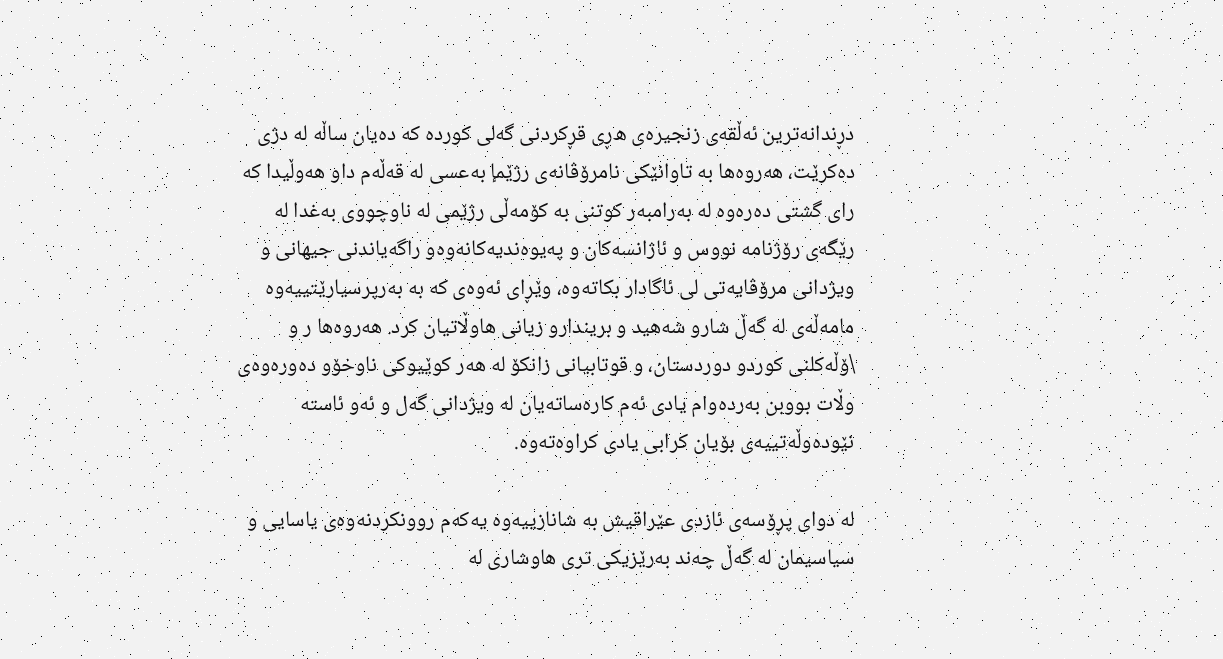دڕندانه‌ترین ئه‌ڵقه‌ی زنجیره‌ی ه‌ڕی قڕكردنی گه‌لی كورده‌ كه‌ ده‌یان ساڵه‌ له‌ دژی ده‌كرێت، هه‌روه‌ها به‌ تاوانێكی نامرۆڤانه‌ی رژێمإ به‌عسی له‌ قه‌ڵه‌م داو هه‌وڵیدا كه‌ رای گشتی ده‌ره‌وه‌ له‌ به‌رامبه‌ر كوتنی به‌ كۆمه‌ڵی رژێمی له‌ ناوچووی به‌غدا له‌ رێگه‌ی رۆژنامه‌ نووس و ئاژانسه‌كان و په‌یوه‌ندیه‌كانه‌وه‌و راگه‌یاندنی جیهانی و ویژدانی مرۆڤایه‌تی لی ئاگادار بكاته‌وه‌، وێڕای ئه‌وه‌ی كه‌ به‌ به‌رپرسیارێتییه‌وه‌ مامه‌ڵه‌ی له‌ گه‌ڵ شارو شه‌هید و بریندارو زیانی هاوڵاتیان كرد. هه‌روه‌ها ر و \ۆڵه‌كلنی كوردو دوردستان، و قوتابیانی زانكۆ له‌ هه‌ر كوێیوكی ناوخۆو ده‌وره‌وه‌ی وڵات بووبن به‌رده‌وام یادی ئه‌م كاره‌ساته‌یان له‌ ویژدانی گه‌ل و ئه‌و ئاسته‌ نێوده‌وڵه‌تییه‌ی بۆیان كرابی یادی كراوه‌ته‌وه‌.

له‌ دوای پڕۆسه‌ی ئازدی عێراقیش به‌ شانازییه‌وه‌ یه‌كه‌م روونكردنه‌وه‌ی یاسایی و سیاسیمان له‌ گه‌ڵ چه‌ند به‌رێزیكی تری هاوشاری له‌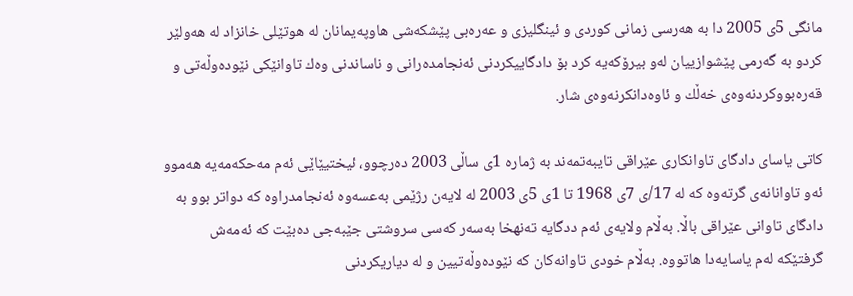مانگی 5ی 2005 دا به‌ هه‌رسی زمانی كوردی و ئینگلیزی و عه‌ره‌بی پێشكه‌شی هاوپه‌یمانان له‌ هوتێلی خانزاد له‌ هه‌ولێر كردو به‌ گه‌رمی پێشوازییان له‌و بیرۆكه‌یه‌ كرد بۆ دادگاییكردنی ئه‌نجامده‌رانی و ناساندنی وه‌ك تاوانێكی نێوده‌وڵه‌تی و قه‌ره‌بووكردنه‌وه‌ی خه‌ڵك و ئاوه‌دانكرنه‌وه‌ی شار.

كاتی یاسای دادگای تاوانكاری عێراقی تایبه‌تمه‌ند به‌ ژماره‌ 1ی ساڵی 2003 ده‌رچوو، ئیختیێاێی ئه‌م مه‌حكه‌مه‌یه‌ هه‌موو ئه‌و تاوانانه‌ی گرته‌وه‌ كه‌ له‌ 17/ی 7ی 1968 تا 1ی 5ی 2003 له‌ لایه‌ن رژێمی به‌عسه‌وه‌ ئه‌نجامدراوه‌ كه‌ دواتر بوو به‌ دادگای تاوانی عێراقی باڵا. به‌ڵام ولایه‌ی ئه‌م ددگایه‌ ته‌نهخا به‌سه‌ر كه‌سی سروشتی جێبه‌جی ده‌بێت كه‌ ئه‌مه‌ش گرفتێكه‌ له‌م یاسایه‌دا هاتووه‌. به‌ڵام خودی تاوانه‌كان كه‌ نێوده‌وڵه‌تیین و له‌ دیاریكردنی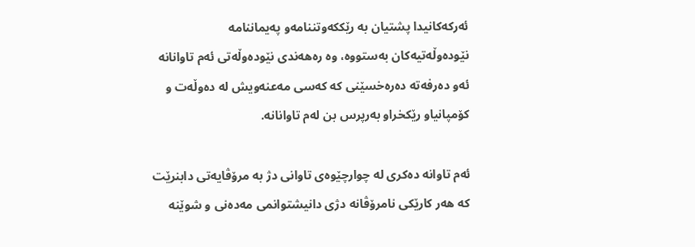ئه‌ركه‌كانیدا پشتیان به‌ رێككه‌وتننامه‌و په‌یماننامه‌ نێوده‌وڵه‌تیه‌كان به‌ستووه‌، وه‌ ره‌هه‌ندی نێوده‌وڵه‌تی ئه‌م تاوانانه‌ ئه‌و ده‌رفه‌ته‌ ده‌ره‌خسێنی كه‌ كه‌سی مه‌عنه‌ویش له‌ ده‌وڵه‌ت و كۆمپانیاو رێكخراو به‌رپرس بن له‌م تاوانانه‌.

ئه‌م تاوانه‌ ده‌كری له‌ چوارچێوه‌ی تاوانی دژ به‌ مرۆڤایه‌تی دابنرێت كه‌ هه‌ر كارێكی نامرۆڤانه‌ دژی دانیشتوانمی مه‌ده‌نی و شوێنه‌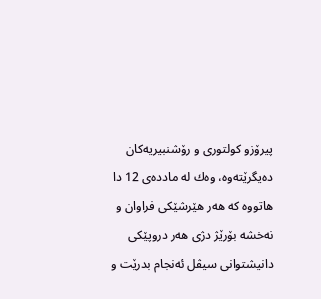پیرۆزو كولتوری و رۆشنبیریه‌كان ده‌یگرێته‌وه‌، وه‌ك له‌ مادده‌ی 12 دا هاتووه‌ كه‌ هه‌ر هێرشێكی فراوان و نه‌خشه‌ بۆرێژ دژی هه‌ر دروپێكی دانیشتوانی سیڤل ئه‌نجام بدرێت و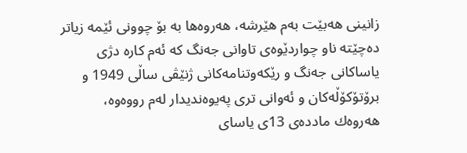زانینی هه‌بێت به‌م هێرشه‌، هه‌روه‌ها به‌ بۆ چوونی ئێمه‌ زیاتر ده‌چێته‌ ناو چواردێوه‌ی تاوانی جه‌نگ كه‌ ئه‌م كاره‌ دژی یاساكانی جه‌نگ و رێكه‌وتنامه‌كانی ژنێڤی ساڵی 1949 و برۆتۆكۆڵه‌كان و ئه‌وانی تری په‌یوه‌ندیدار له‌م رووه‌وه‌، هه‌روه‌ك مادده‌ی 13ی یاسای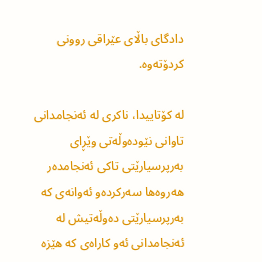دادگای باڵای عێراقی روونی كردۆته‌وه‌.

له‌ كۆتاییدا، ناكری له‌ ئه‌نجامدانی تاوانی نێوده‌وڵه‌تی وێڕای به‌رپرسیارێتی تاكی ئه‌نجامده‌ر هه‌روه‌ها سه‌ركرده‌و ئه‌وانه‌ی كه‌ به‌رپرسیارێتی ده‌وڵه‌تیش له‌ ئه‌نجامدانی ئه‌و كاراه‌ی كه‌ هێزه‌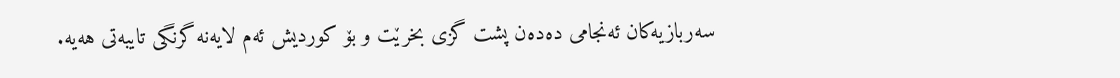سه‌ربازیه‌كان ئه‌نجامی ده‌ده‌ن پشت گزی بخرێت و بۆ كوردیش ئه‌م لایه‌نه‌ گرنگی تایبه‌تی هه‌یه‌.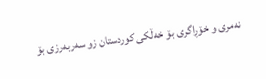نه‌مری و خۆڕاگری بۆ خه‌ڵكی كوردستان زو سه‌ربه‌رزی بۆ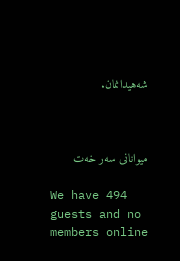شه‌هیدانمان.



میوانانی سەر خەت

We have 494 guests and no members online